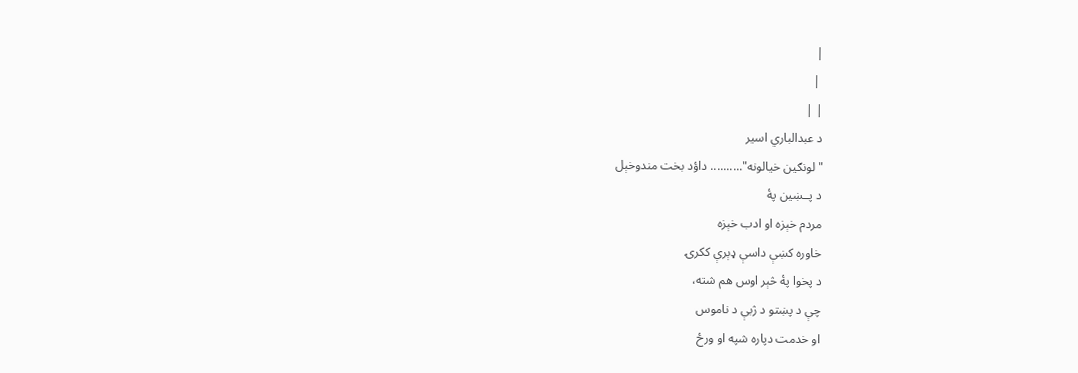|
 |
| |
د عبدالباري اسير
"لونګين خيالونه".......... داؤد بخت مندوخېل
د پــښين پۀ
مردم خېزه او ادب خېزه
خاوره کښې داسې ډېرې ککرۍ
د پخوا پۀ څېر اوس هم شته،
چې د پښتو د ژبې د ناموس
او خدمت دپاره شپه او ورځ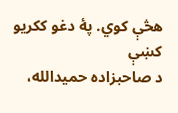هڅې کوي. پۀ دغو ککريو کښې
د صاحبزاده حميدالله،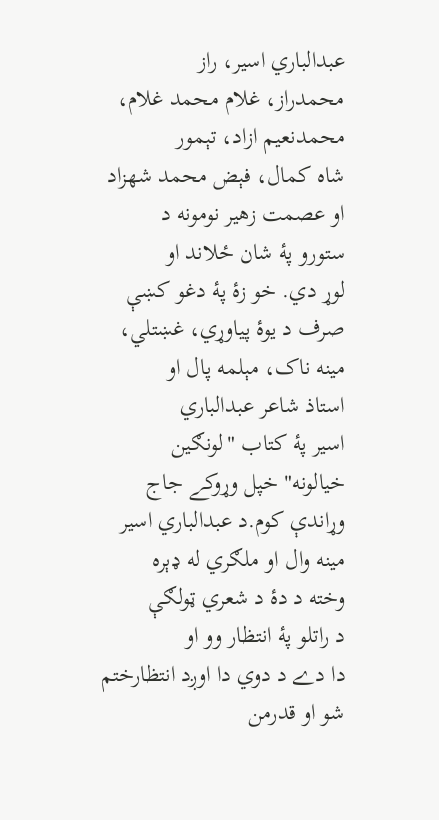عبدالباري اسير، راز
محمدراز، غلام محمد غلام،
محمدنعيم ازاد، تېمور
شاه کمال، فېض محمد شهزاد
او عصمت زهير نومونه د
ستورو پۀ شان ځلاند او
لوړ دي. خو زۀ پۀ دغو کښې
صرف د يوۀ پياوړي، غښتلي،
مينه ناک، مېلمه پال او
استاذ شاعر عبدالباري
اسير پۀ کتاب "لونګين
خيالونه" خپل وړوکے جاج
وړاندې کوم.د عبدالباري اسير
مينه وال او ملګري له ډېره
وخته د دۀ د شعري ټولګې
د راتلو پۀ انتظار وو او
دا دے د دوي دا اوږد انتظارختم
شو او قدرمن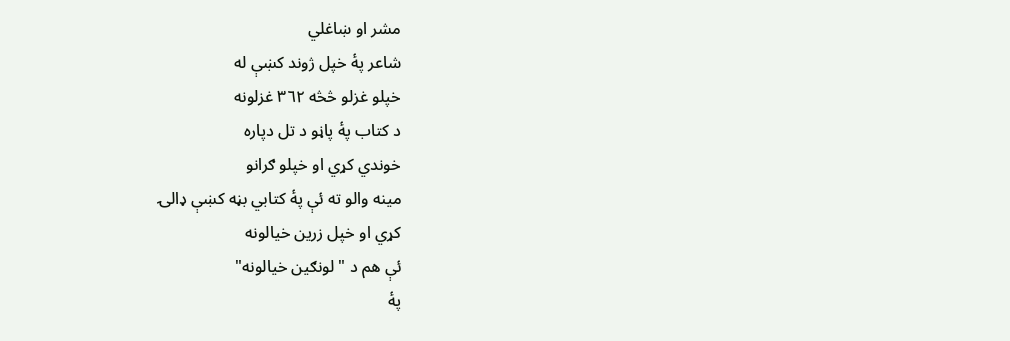مشر او ښاغلي
شاعر پۀ خپل ژوند کښې له
خپلو غزلو څڅه ٣٦٢ غزلونه
د کتاب پۀ پاڼو د تل دپاره
خوندي کړي او خپلو ګرانو
مينه والو ته ئې پۀ کتابي بڼه کښې ډالۍ
کړي او خپل زرين خيالونه
ئې هم د "لونګين خيالونه"
پۀ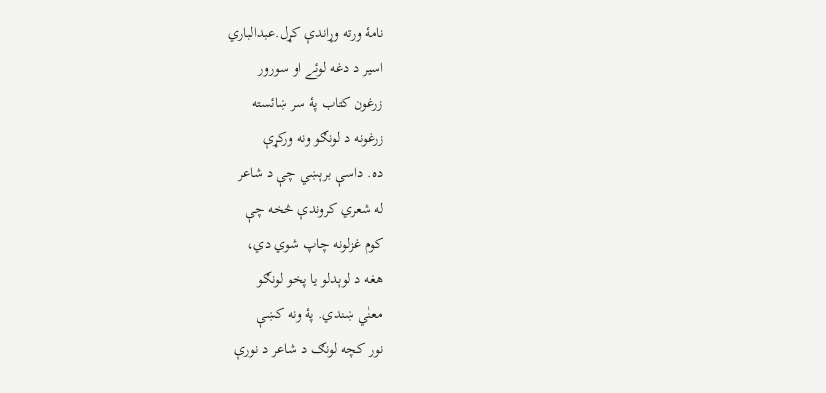نامۀ ورته وړاندې کړل.عبدالباري
اسير د دغه لوئے او سورور
زرغون کتاب پۀ سر ښائسته
زرغونه د لونګو ونه ورکړې
ده. داسې برېښي چې د شاعر
له شعري کروندې څخه چې
کوم غزلونه چاپ شوي دي،
هغه د لوېدلو يا پخو لونګو
معنٰي ښندي. پۀ ونه کښې
نور کچه لونګ د شاعر د نورې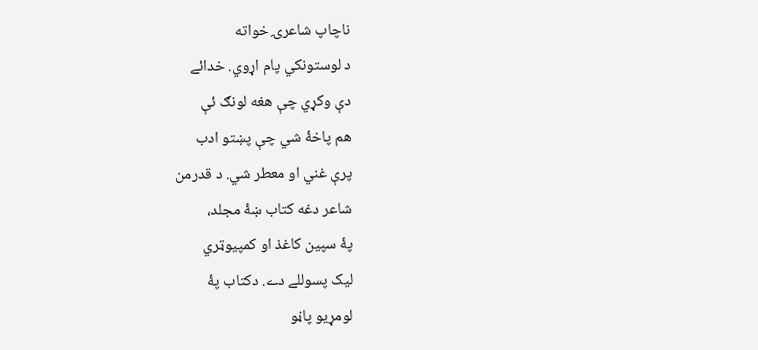ناچاپ شاعرۍ خواته
د لوستونکي پام اړوي. خدائے
دې وکړي چې هغه لونګ ئې
هم پاخۀ شي چې پښتو ادب
پرې غني او معطر شي. د قدرمن
شاعر دغه کتاب ښۀ مجلد،
پۀ سپين کاغذ او کمپيوټري
ليک پسوللے دے. دکتاب پۀ
لومړيو پاڼو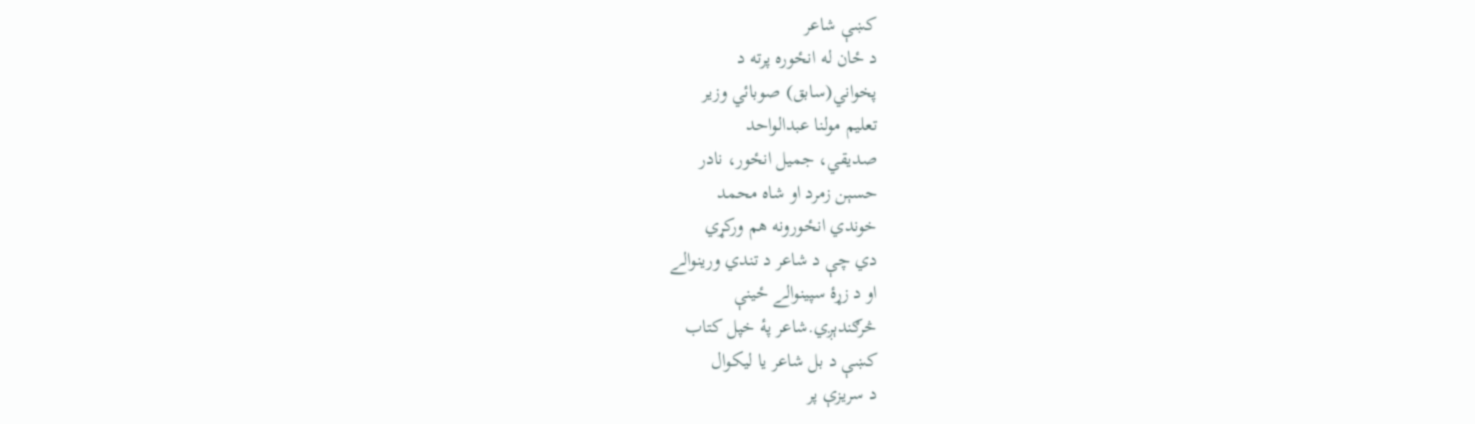کښې شاعر
د ځان له انځوره پرته د
پخواني(سابق) صوبائي وزير
تعليم مولنا عبدالواحد
صديقي، جميل انځور، نادر
حسېن زمرد او شاه محمد
خوندي انځورونه هم ورکړي
دي چې د شاعر د تندي ورينوالے
او د زړۀ سپينوالے ځينې
څرګندېږي.شاعر پۀ خپل کتاب
کښې د بل شاعر يا ليکوال
د سريزې پر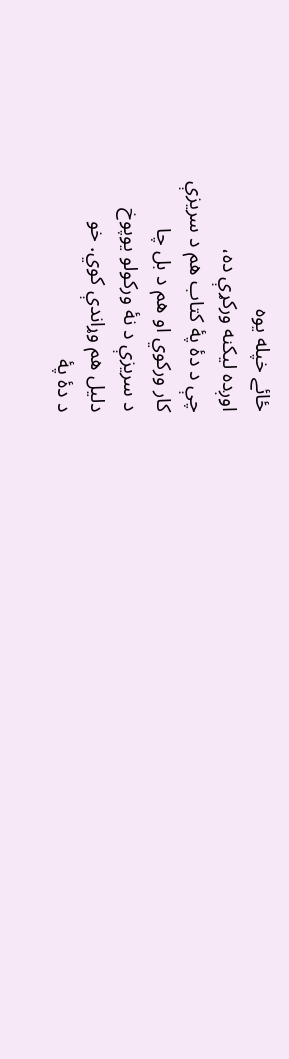ځائے خپله يوه
اوږده ليکنه ورکړې ده،
چې د دۀ پۀ کتاب هم د سريزې
کار ورکوي او هم د بل چا
د سريزې د نۀ ورکولو يوپوخ
دليل هم وړاندې کوي. خو
د دۀ پۀ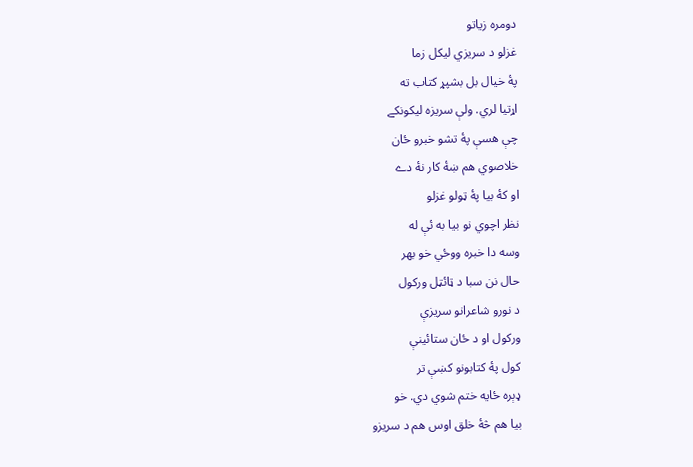دومره زياتو
غزلو د سريزي ليکل زما
پۀ خيال بل بشپړ کتاب ته
اړتيا لري. ولې سريزه ليکونکے
چې هسې پۀ تشو خبرو ځان
خلاصوي هم ښۀ کار نۀ دے
او کۀ بيا پۀ ټولو غزلو
نظر اچوي نو بيا به ئې له
وسه دا خبره ووځي خو بهر
حال نن سبا د ټائټل ورکول
د نورو شاعرانو سريزې
ورکول او د ځان ستائينې
کول پۀ کتابونو کښې تر
ډېره ځايه ختم شوي دي. خو
بيا هم څۀ خلق اوس هم د سريزو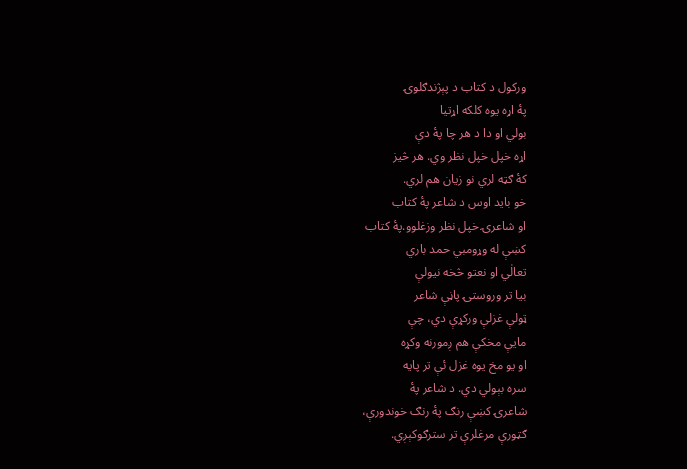ورکول د کتاب د پېژندګلوۍ
پۀ اړه يوه کلکه اړتيا
بولي او دا د هر چا پۀ دې
اړه خپل خپل نظر وي. هر څيز
کۀ ګټه لري نو زيان هم لري.
خو بايد اوس د شاعر پۀ کتاب
او شاعرۍ خپل نظر وزغلوو.پۀ کتاب
کښې له وړومبي حمد باري
تعالٰي او نعتو څخه نيولې
بيا تر وروستۍ پاڼې شاعر
ټولې غزلې ورکړې دي، چې
مايې مخکې هم ږمورنه وکړه
او يو مخ يوه غزل ئې تر پايه
سره بېولي دي. د شاعر پۀ
شاعرۍ کښې رنګ پۀ رنګ خوندورې،
ګټورې مرغلرې تر سترګوکېږي.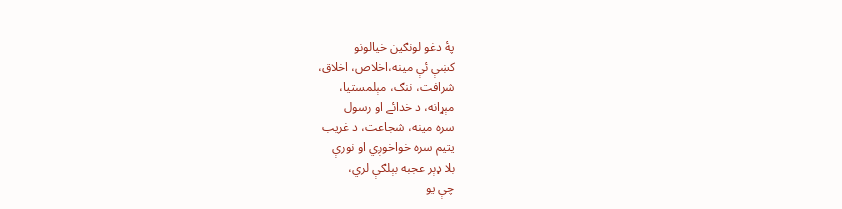پۀ دغو لونګين خيالونو
کښې ئې مينه،اخلاص، اخلاق،
شرافت، ننګ، مېلمستيا،
مېړانه، د خدائے او رسول
سره مينه، شجاعت، د غريب
يتيم سره خواخوږي او نورې
بلا ډېر عجبه بېلګې لري،
چې يو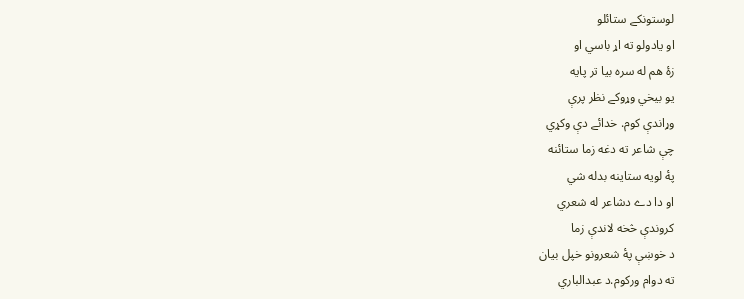لوستونکے ستائلو
او يادولو ته اړ باسي او
زۀ هم له سره بيا تر پايه
يو بيخي وړوکے نظر پرې
وړاندې کوم. خدائے دې وکړي
چې شاعر ته دغه زما ستائنه
پۀ لويه ستاينه بدله شي
او دا دے دشاعر له شعري
کروندې څخه لاندې زما
د خوښې پۀ شعرونو خپل بيان
ته دوام ورکوم.د عبدالباري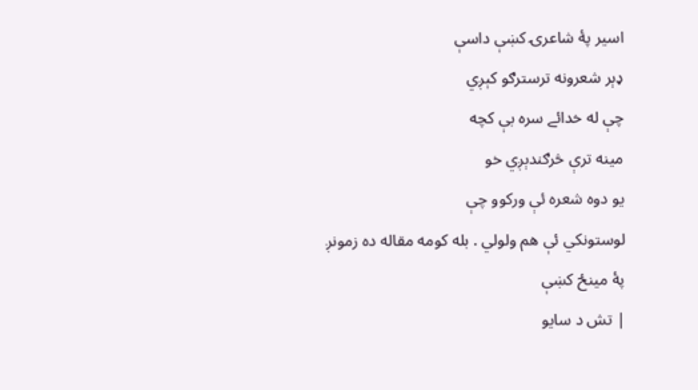اسير پۀ شاعرۍ کښې داسې
ډېر شعرونه ترسترګو کېږي
چې له خدائے سره بې کچه
مينه ترې څرګندېږي خو
يو دوه شعره ئې ورکوو چې
لوستونکي ئې هم ولولي . بله کومه مقاله ده زمونږ
پۀ مينځ کښې
| تش د سايو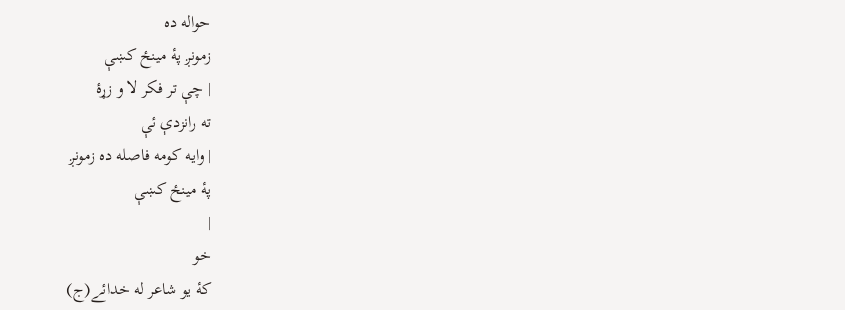حواله ده
زمونږ پۀ مينځ کښې
| چې تر فکر لا و زړۀ
ته رانزدې ئې
| وايه کومه فاصله ده زمونږ
پۀ مينځ کښې
|
خو
کۀ يو شاعر له خدائے(ج)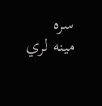سره
مينه لري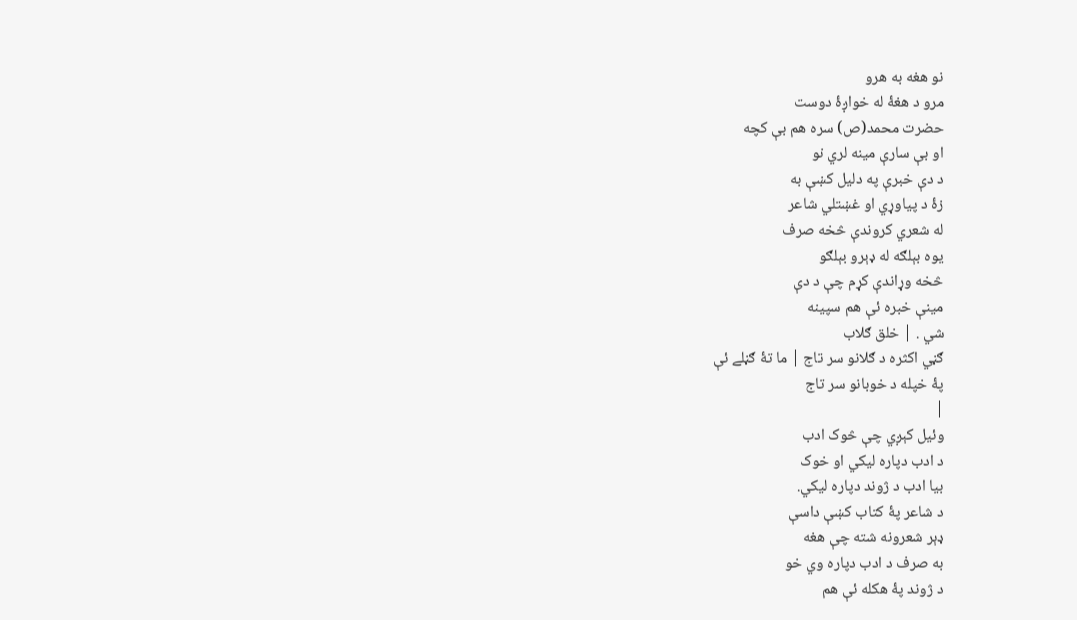نو هغه به هرو
مرو د هغۀ له خواږۀ دوست
حضرت محمد(ص) سره هم بې کچه
او بې سارې مينه لري نو
د دې خبرې په دليل کښې به
زۀ د پياوړي او غښتلي شاعر
له شعري کروندې څخه صرف
يوه بېلګه له ډېرو بېلګو
څخه وړاندې کړم چې د دې
مينې خبره ئې هم سپينه
شي . | خلق ګلاب
ګڼي اکثره د ګلانو سر تاج | ما تۀ ګڼلے ئې
پۀ خپله د خوبانو سر تاج
|
وئيل کېږي چې څوک ادب
د ادب دپاره ليکي او خوک
بيا ادب د ژوند دپاره ليکي.
د شاعر پۀ کتاب کښې داسې
ډېر شعرونه شته چې هغه
به صرف د ادب دپاره وي خو
د ژوند پۀ هکله ئې هم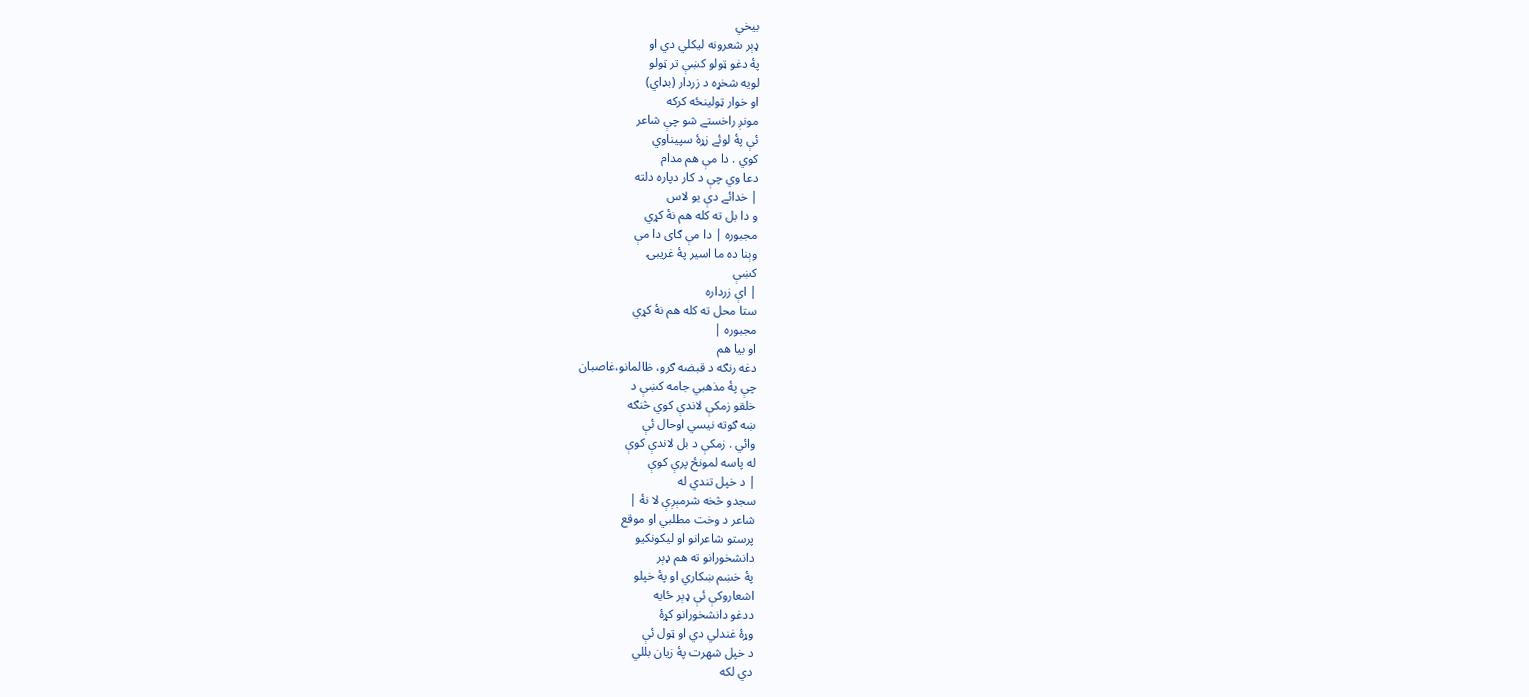بيخي
ډېر شعرونه ليکلي دي او
پۀ دغو ټولو کښې تر ټولو
لويه شخړه د زردار (بډاي)
او خوار ټولينځه کرکه
مونږ راخستے شو چې شاعر
ئې پۀ لوئے زړۀ سپيناوي
کوي . دا مې هم مدام
دعا وي چې د کار دپاره دلته
| خدائے دې يو لاس
و دا بل ته کله هم نۀ کړي
مجبوره | دا مې ګاى دا مې
وېنا ده ما اسير پۀ غريبۍ
کښې
| اې زرداره
ستا محل ته کله هم نۀ کړي
مجبوره |
او بيا هم
دغه رنګه د قبضه ګرو، ظالمانو،غاصبان
چې پۀ مذهبي جامه کښې د
خلقو زمکې لاندې کوي څنګه
ښه ګوته نيسي اوحال ئې
وائي . زمکې د بل لاندې کوې
له پاسه لمونځ پرې کوې
| د خپل تندي له
سجدو څخه شرمېږې لا نۀ |
شاعر د وخت مطلبي او موقع
پرستو شاعرانو او ليکونکيو
دانشخورانو ته هم ډېر
پۀ خښم ښکاري او پۀ خپلو
اشعاروکې ئې ډېر ځايه
ددغو دانشخورانو کړۀ
وړۀ غندلي دي او ټول ئې
د خپل شهرت پۀ زيان بللي
دي لکه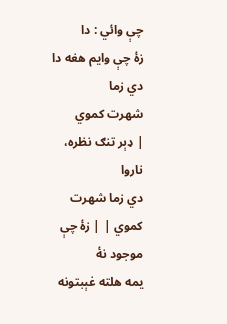چې وائي : دا
زۀ چې وايم هغه دا دي زما
شهرت کموي
| ډېر تنګ نظره، ناروا
دي زما شهرت کموي | | زۀ چې موجود نۀ
يمه هلته غېبتونه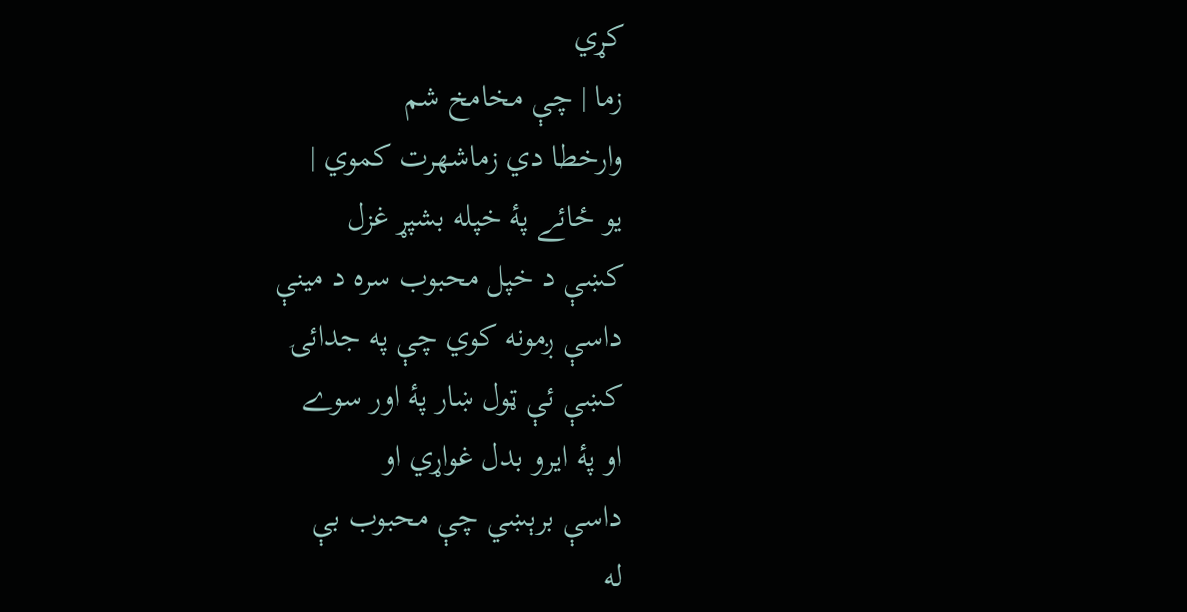کړي
زما | چې مخامخ شم
وارخطا دي زماشهرت کموي |
يو ځائے پۀ خپله بشپړ غزل
کښې د خپل محبوب سره د مينې
داسې ږمونه کوي چې په جدائۍ
کښې ئې ټول ښار پۀ اور سوے
او پۀ ايرو بدل غواړي او
داسې برېښي چې محبوب بې
له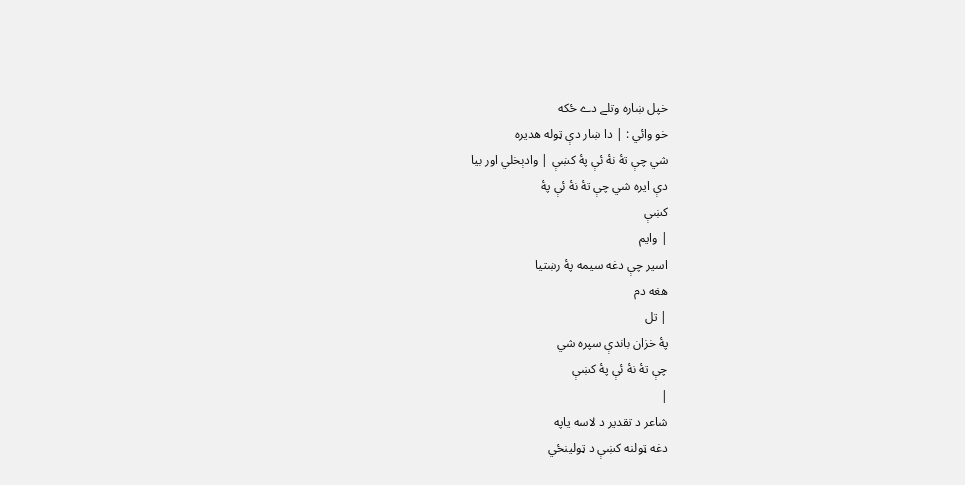خپل ښاره وتلے دے ځکه
خو وائي : | دا ښار دې ټوله هديره
شي چې تۀ نۀ ئې پۀ کښې | وادېخلي اور بيا
دې ايره شي چې تۀ نۀ ئې پۀ
کښې
| وايم
اسير چې دغه سيمه پۀ رښتيا
هغه دم
| تل
پۀ خزان باندې سپره شي
چې تۀ نۀ ئې پۀ کښې
|
شاعر د تقدير د لاسه ياپه
دغه ټولنه کښې د ټولينځي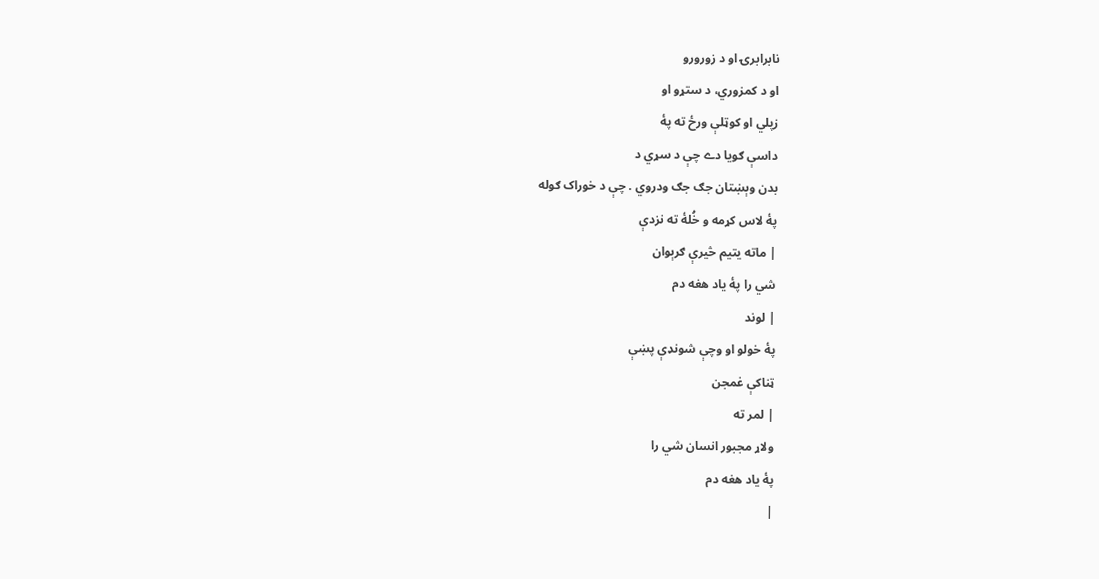نابرابرۍ او د زورورو
او د کمزوري، د ستړو او
زپلي او کوټلې ورځ ته پۀ
داسې ګويا دے چې د سړي د
بدن وېښتان جګ جګ ودروي . چې د خوراک ګوله
پۀ لاس کړمه و خُلۀ ته نزدې
| ماته يتيم څيرې ګرېوان
شي را پۀ ياد هغه دم
| لوند
پۀ خولو او وچې شونډې پښې
ټناکې غمجن
| لمر ته
ولاړ مجبور انسان شي را
پۀ ياد هغه دم
|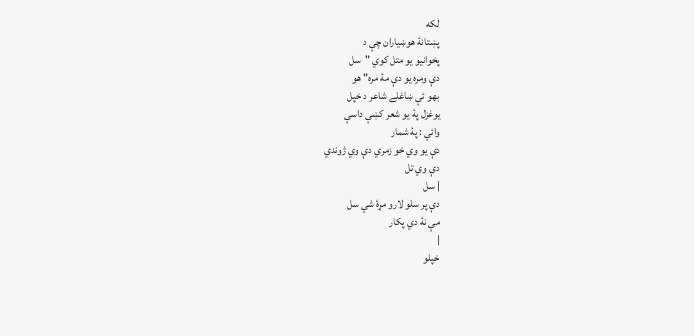لکه
پښتانۀ هوښياران چې د
پخوانيو يو متل کوي "سل
دې ومره يو دې مۀ مره" هو
بهو ئې ښاغلے شاعر د خپل
يوغزل پۀ يو شعر کښې داسې
وائي : پۀ شمار
دې يو وي خو زمري دې وي ژوندي
دې وي تل
| سل
دې پر سلو لارو مړۀ شي سل
مې نۀ دي پکار
|
خپلو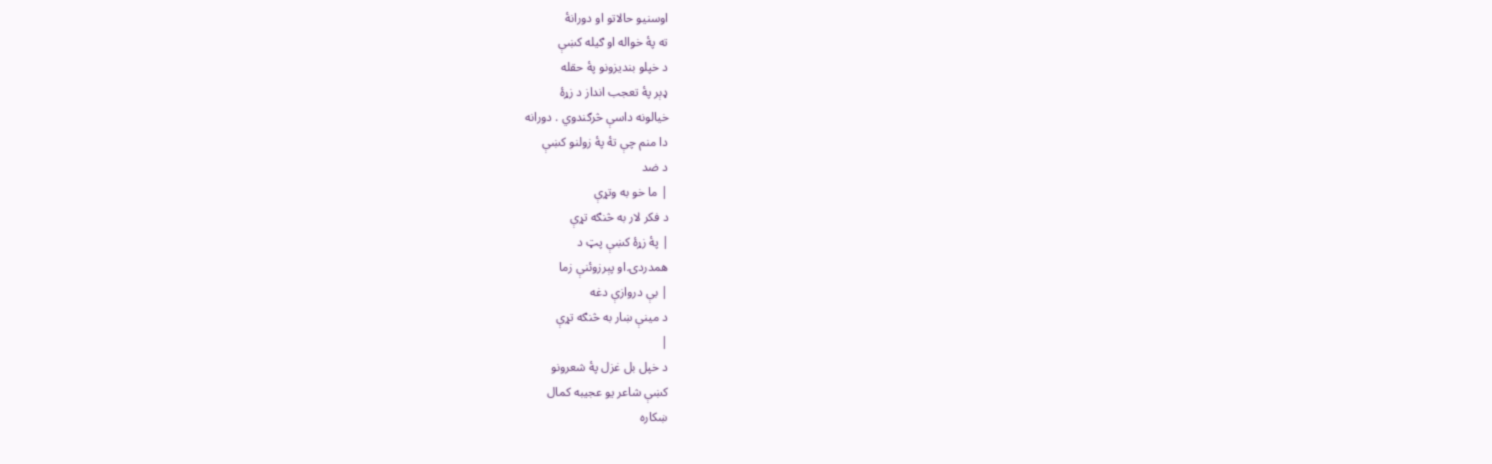اوسنيو حالاتو او دورانۀ
ته پۀ خواله او ګيله کښې
د خپلو بنديزونو پۀ حقله
ډېر پۀ تعجب انداز د زړۀ
خيالونه داسې څرګندوي . دورانه
دا منم چې تۀ پۀ زولنو کښې
د ضد
| ما خو به وتړې
د فکر لار به څنګه تړې
| پۀ زړۀ کښې پټ د
همدردۍ او پېرزوئنې زما
| بې دروازې دغه
د مينې ښار به څنګه تړې
|
د خپل بل غزل پۀ شعرونو
کښې شاعر يو عجيبه کمال
ښکاره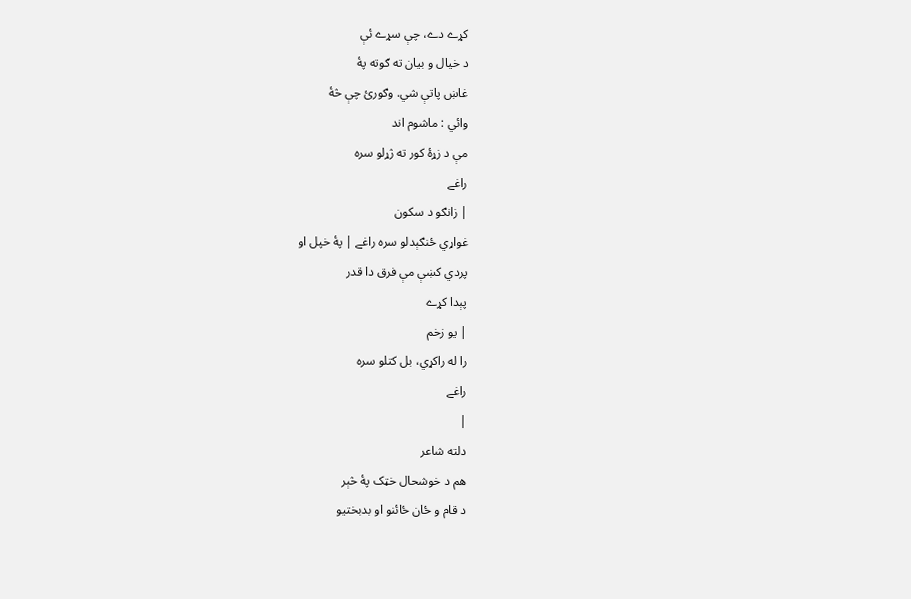کړے دے، چې سړے ئې
د خيال و بيان ته ګوته پۀ
غاښ پاتې شي. وګورئ چې څۀ
وائي : ماشوم اند
مې د زړۀ کور ته ژړلو سره
راغے
| زانګو د سکون
غواړي ځنګېدلو سره راغے | پۀ خپل او
پردي کښې مې فرق دا قدر
پېدا کړے
| يو زخم
را له راکړي، بل کتلو سره
راغے
|
دلته شاعر
هم د خوشحال خټک پۀ څېر
د قام و ځان ځائنو او بدبختيو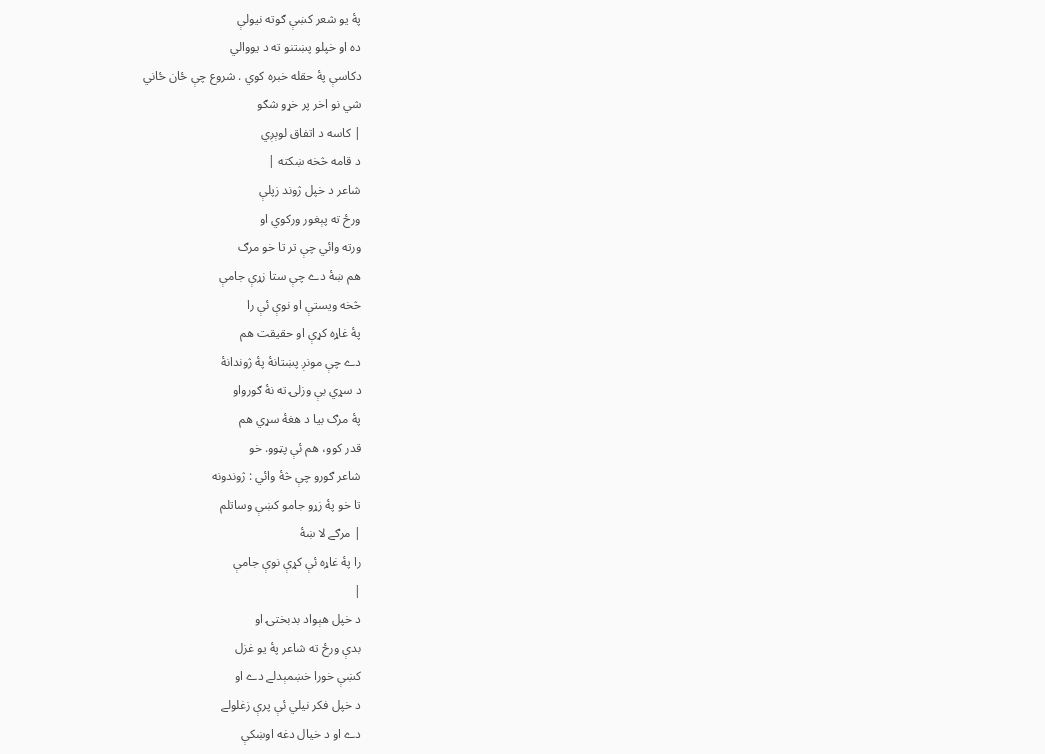پۀ يو شعر کښې ګوته نيولې
ده او خپلو پښتنو ته د يووالي
دکاسې پۀ حقله خبره کوي . شروع چې ځان ځاني
شي نو اخر پر خړو شګو
| کاسه د اتفاق لوېږي
د قامه څخه ښکته |
شاعر د خپل ژوند زپلې
ورځ ته پېغور ورکوي او
ورته وائي چې تر تا خو مرګ
هم ښۀ دے چې ستا زړې جامې
څخه ويستې او نوې ئې را
پۀ غاړه کړې او حقيقت هم
دے چې مونږ پښتانۀ پۀ ژوندانۀ
د سړي بې وزلۍ ته نۀ ګورواو
پۀ مرګ بيا د هغۀ سړي هم
قدر کوو، هم ئې پټوو. خو
شاعر ګورو چې څۀ وائي : ژوندونه
تا خو پۀ زړو جامو کښې وساتلم
| مرګے لا ښۀ
را پۀ غاړه ئې کړې نوې جامې
|
د خپل هېواد بدبختۍ او
بدې ورځ ته شاعر پۀ يو غزل
کښې خورا خښمېدلے دے او
د خپل فکر نيلي ئې پرې زغلولے
دے او د خيال دغه اوښکې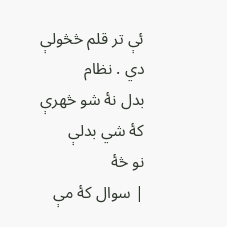ئې تر قلم څڅولې دي . نظام
بدل نۀ شو څهرې کۀ شي بدلې
نو څۀ
| سوال کۀ مې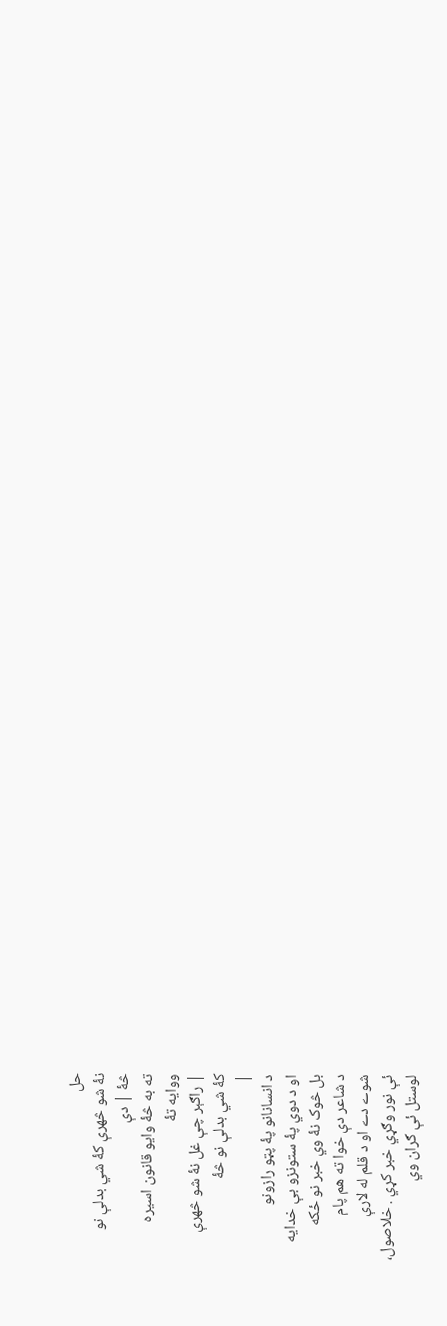حل
نۀ شو څهرې کۀ شي بدلې نو
څۀ | دې
ته به څۀ وايو قانون اسيره
ووايه تۀ
| راګېر چې غل نۀ شو څهرې
کۀ شي بدلې نو څۀ
|
د انسانانو پۀ پټو رازونو
او د دوي پۀ ستونزو بې خدايه
بل څوک نۀ وي خبر نو ځکه
د شاعر دې خوا ته هم پام
شوے دے او د قلم له لارې
ئې نور وګړي خبر کړي . خلاصول،
لوستل ئې ګران وي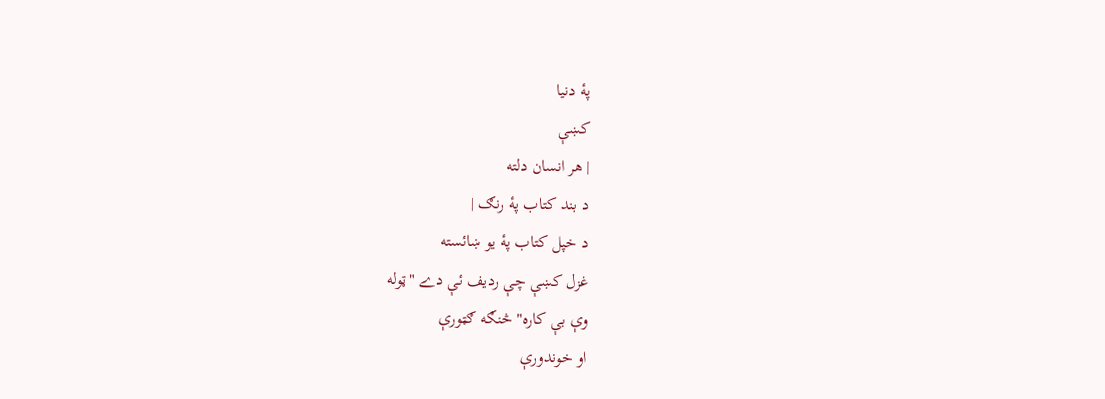پۀ دنيا
کښې
| هر انسان دلته
د بند کتاب پۀ رنګ |
د خپل کتاب پۀ يو ښائسته
غزل کښې چې رديف ئې دے "ټوله
وې بې کاره" څنګه ګټورې
او خوندورې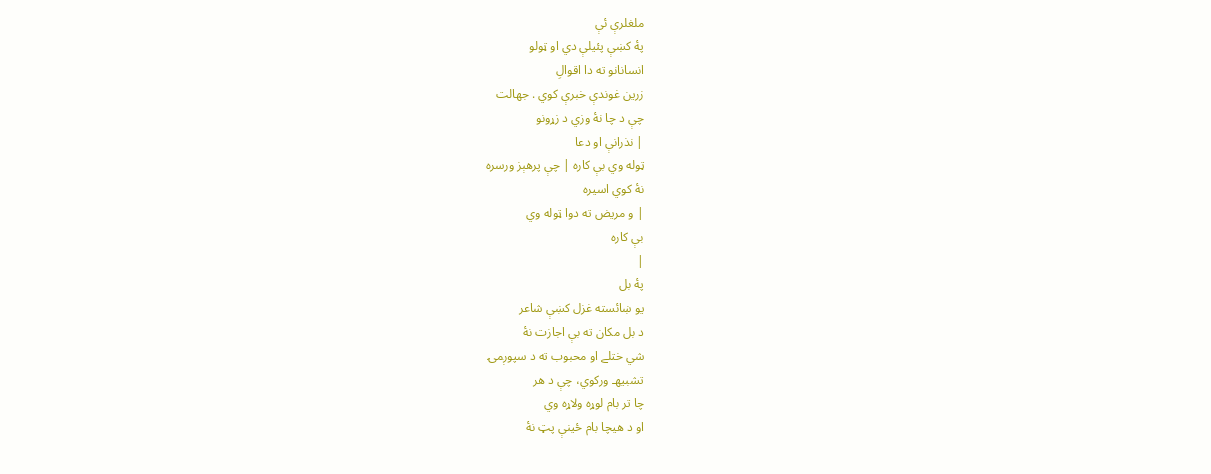ملغلرې ئې
پۀ کښې پئيلې دي او ټولو
انسانانو ته دا اقوالِ
زرين غوندې خبرې کوي . جهالت
چې د چا نۀ وزي د زړونو
| نذرانې او دعا
ټوله وي بې کاره | چې پرهېز ورسره
نۀ کوي اسيره
| و مريض ته دوا ټوله وي
بې کاره
|
پۀ بل
يو ښائسته غزل کښې شاعر
د بل مکان ته بې اجازت نۀ
شي ختلے او محبوب ته د سپوږمۍ
تشبيهـ ورکوي، چې د هر
چا تر بام لوړه ولاړه وي
او د هيچا بام ځينې پټ نۀ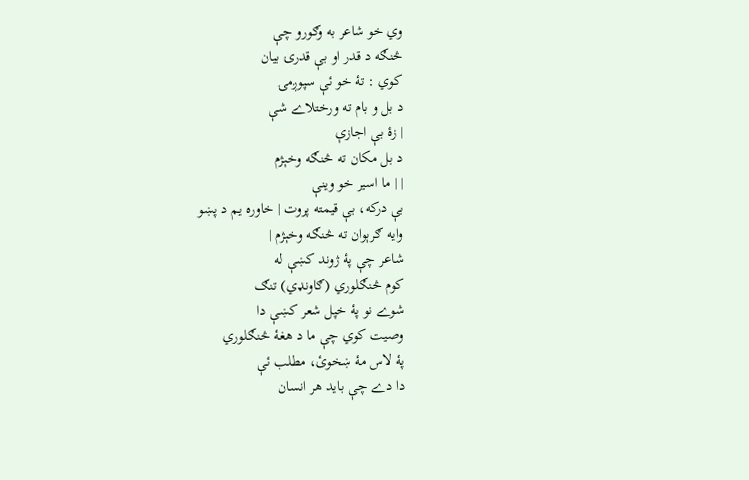وي خو شاعر به وګورو چې
څنګه د قدر او بې قدرۍ بيان
کوي : تۀ خو ئې سپوږمۍ
د بل و بام ته ورختلاے شې
| زۀ بې اجازې
د بل مکان ته څنګه وخېژم
| | ما اسير خو وينې
بې درکه، بې قيمته پروت | خاوره يم د پښو
وايه ګرېوان ته څنګه وخېژم |
شاعر چې پۀ ژوند کښې له
کوم څنګلوري (ګاونډي) تنګ
شوے نو پۀ خپل شعر کښې دا
وصيت کوي چې ما د هغۀ څنګلوري
پۀ لاس مۀ ښخوئ، مطلب ئې
دا دے چې بايد هر انسان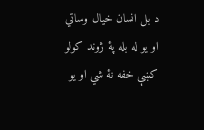د بل انسان خيال وساتي
او يو له بله پۀ ژوند کولو
کښې خفه نۀ شي او يو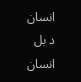انسان
د بل انسان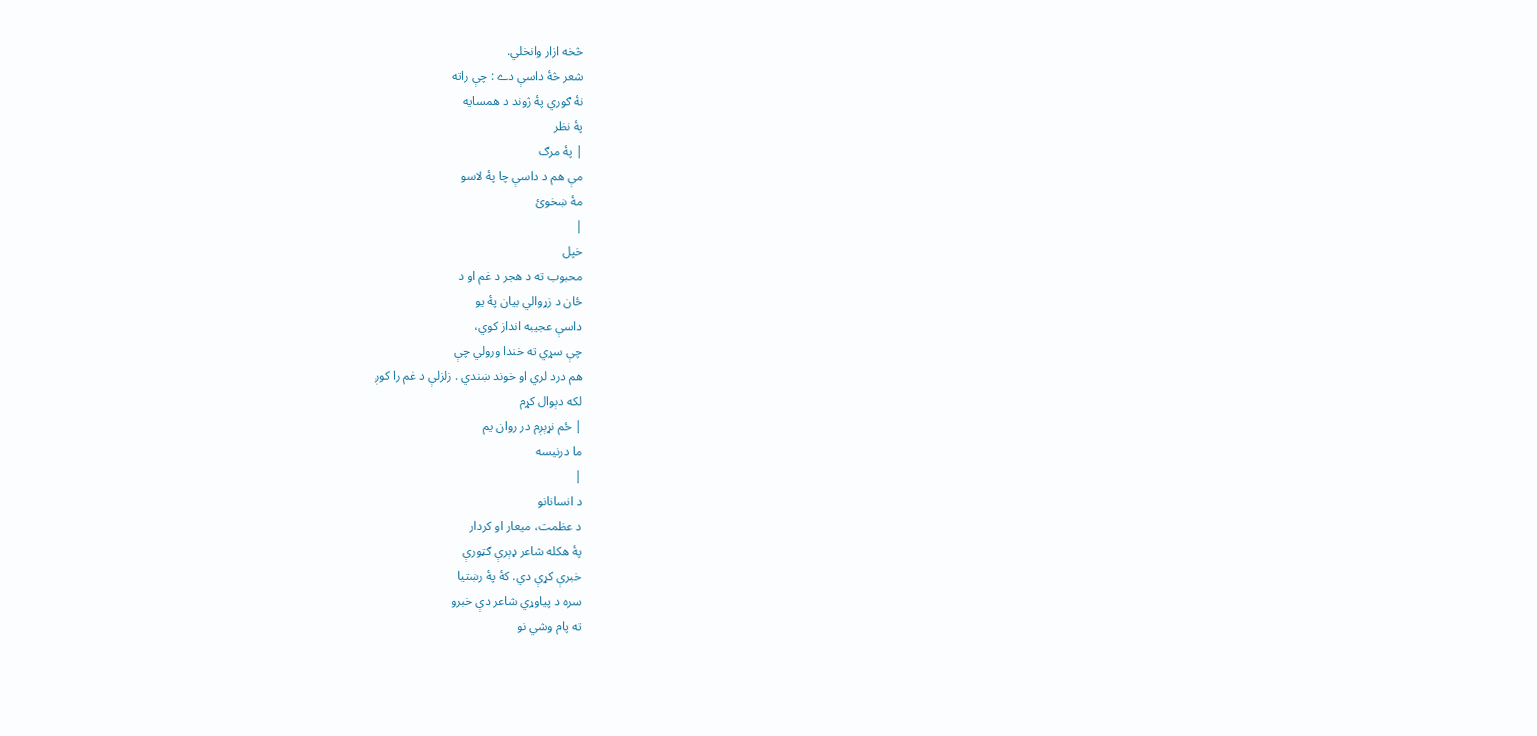څخه ازار وانخلي.
شعر څۀ داسې دے : چې راته
نۀ ګوري پۀ ژوند د همسايه
پۀ نظر
| پۀ مرګ
مې هم د داسې چا پۀ لاسو
مۀ ښخوئ
|
خپل
محبوب ته د هجر د غم او د
ځان د زړوالي بيان پۀ يو
داسې عجيبه انداز کوي،
چې سړي ته خندا ورولي چې
هم درد لري او خوند ښندي . زلزلې د غم را کوږ
لکه دېوال کړم
| ځم نړېږم در روان يم
ما درنيسه
|
د انسانانو
د عظمت، ميعار او کردار
پۀ هکله شاعر ډېرې ګټورې
خبرې کړې دي. کۀ پۀ رښتيا
سره د پياوړي شاعر دې خبرو
ته پام وشي نو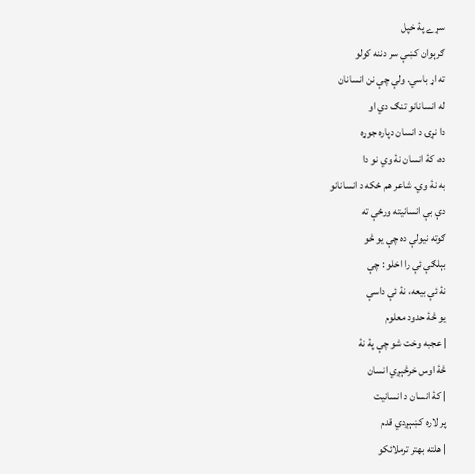سړے پۀ خپل
ګرېوان کښې سر دننه کولو
ته اړ باسي. ولې چې نن انسانان
له انسانانو تنګ دي او
دا نړۍ د انسان دپاره جوړه
ده، کۀ انسان نۀ وي نو دا
به نۀ وي. شاعر هم ځکه د انسانانو
دې بې انسانيته ورځې ته
ګوته نيولې ده چې يو څو
بېلګې ئې را اخلو : چې
نۀ ئې بيعه، نۀ ئې داسې
يو څۀ حدود معلوم
| عجبه وخت شو چې پۀ نۀ
څۀ اوس خرڅېږي انسان
| کۀ انسان د انسانيت
پر لاره کښېږدي قدم
| هلته بهتر ترملائکو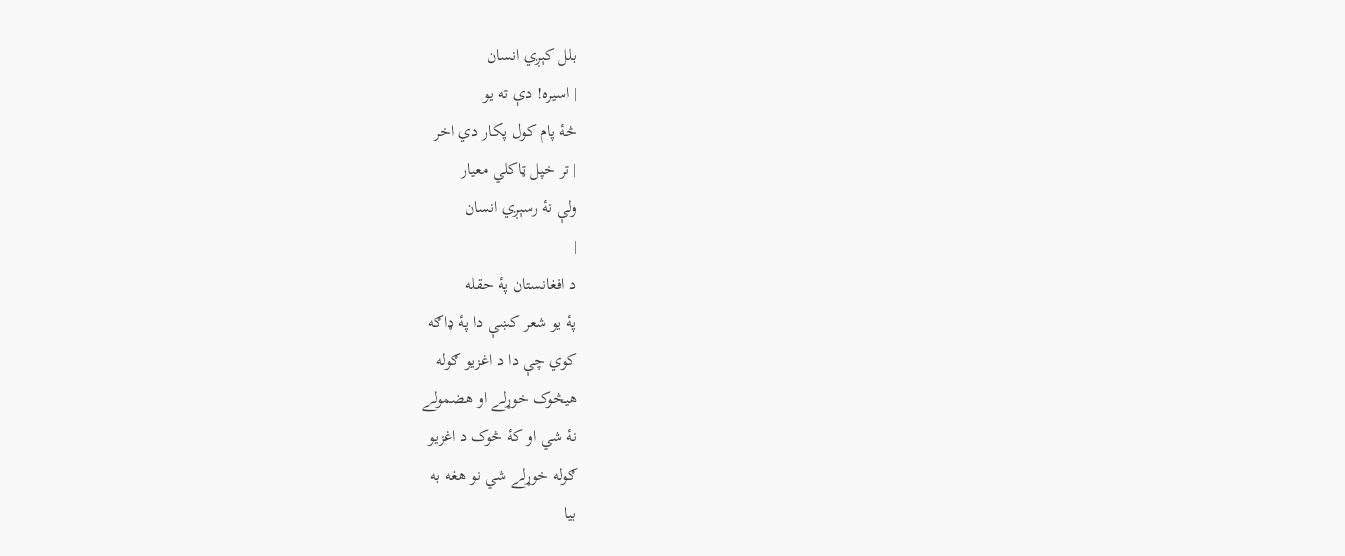بلل کېږي انسان
| اسيره! دې ته يو
څۀ پام کول پکار دي اخر
| تر خپل ټاکلي معيار
ولې نۀ رسېږي انسان
|
د افغانستان پۀ حقله
پۀ يو شعر کښې دا پۀ ډاګه
کوي چې دا د اغزيو ګوله
هيڅوک خوړلے او هضمولے
نۀ شي او کۀ څوک د اغزيو
ګوله خوړلے شي نو هغه به
بيا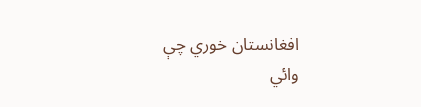افغانستان خوري چې
وائي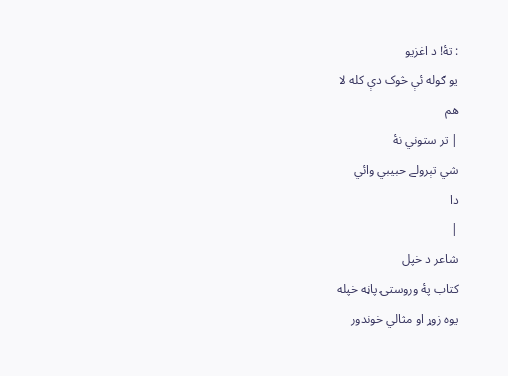: تۀ! د اغزيو
يو ګوله ئې څوک دې کله لا
هم
| تر ستوني نۀ
شي تېرولے حبيبي وائي
دا
|
شاعر د خپل
کتاب پۀ وروستۍ پاڼه خپله
يوه زوړ او مثالي خوندور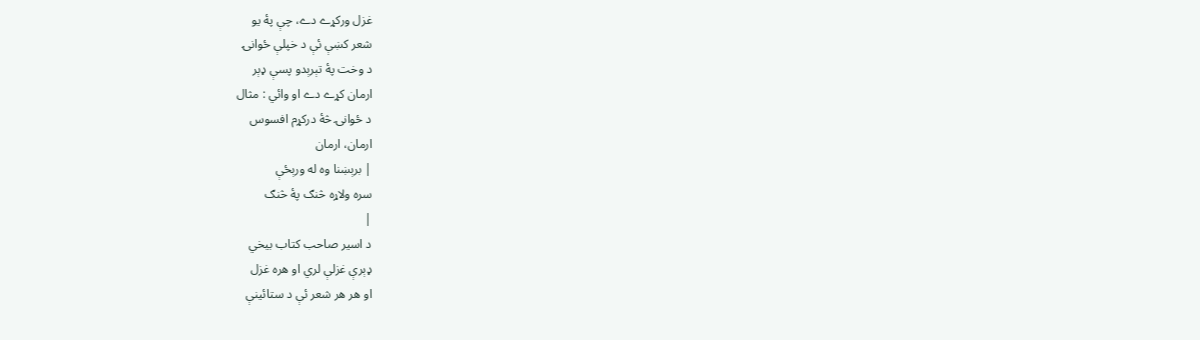غزل ورکړے دے، چې پۀ يو
شعر کښې ئې د خپلې ځوانۍ
د وخت پۀ تېرېدو پسې ډېر
ارمان کړے دے او وائي : مثال
د ځوانۍ څۀ درکړم افسوس
ارمان، ارمان
| برېښنا وه له ورېځې
سره ولاړه څنګ پۀ څنګ
|
د اسير صاحب کتاب بيخي
ډېرې غزلې لري او هره غزل
او هر هر شعر ئې د ستائينې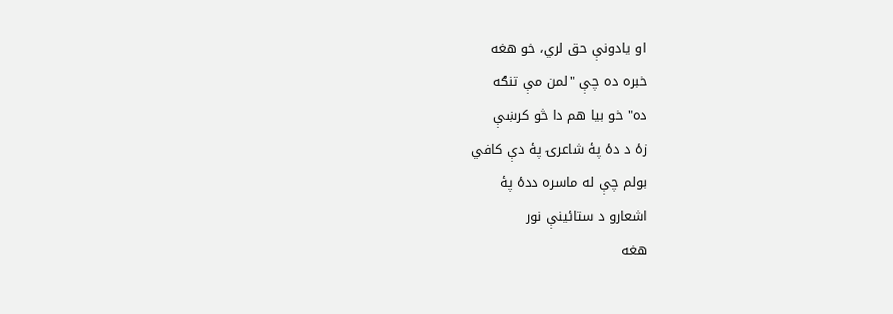او يادونې حق لري، خو هغه
خبره ده چې "لمن مې تنګه
ده" خو بيا هم دا څو کرښې
زۀ د دۀ پۀ شاعرۍ پۀ دې کافي
بولم چې له ماسره ددۀ پۀ
اشعارو د ستائينې نور
هغه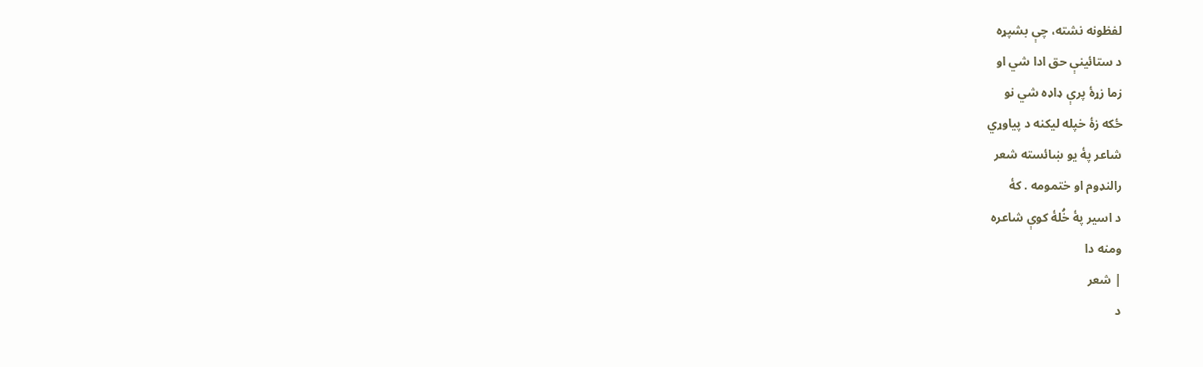لفظونه نشته، چې بشپړه
د ستائينې حق ادا شي او
زما زړۀ پرې ډاډه شي نو
ځکه زۀ خپله ليکنه د پياوړي
شاعر پۀ يو ښائسته شعر
رالنډوم او ختمومه . کۀ
د اسير پۀ خُلۀ کوې شاعره
ومنه دا
| شعر
د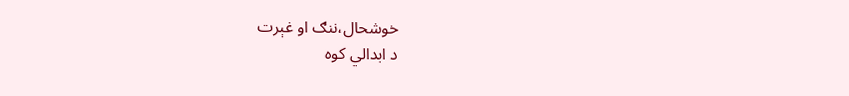خوشحال،ننګ او غېرت
د ابدالي کوه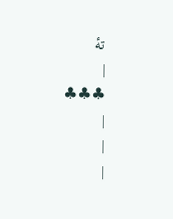تۀ
|
♣♣♣
|
|
|